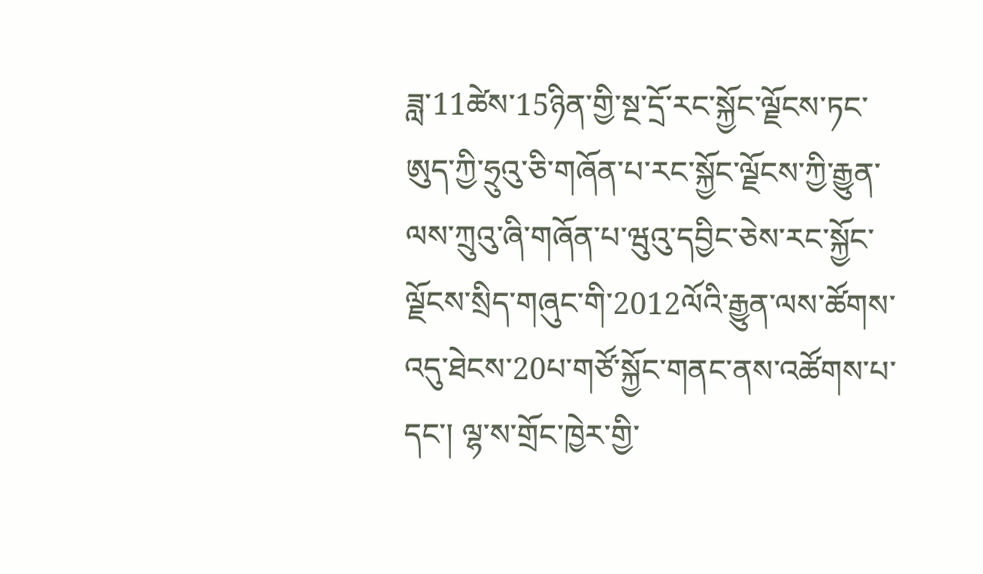ཟླ་11ཚེས་15ཉིན་གྱི་སྔ་དྲོ་རང་སྐྱོང་ལྗོངས་ཏང་ཨུད་ཀྱི་ཧྲུའུ་ཅི་གཞོན་པ་རང་སྐྱོང་ལྗོངས་ཀྱི་རྒྱུན་ལས་ཀྲུའུ་ཞི་གཞོན་པ་ཝུའུ་དབྱིང་ཅེས་རང་སྐྱོང་ལྗོངས་སྲིད་གཞུང་གི་2012ལོའི་རྒྱུན་ལས་ཚོགས་འདུ་ཐེངས་20པ་གཙོ་སྐྱོང་གནང་ནས་འཚོགས་པ་དང་། ལྷ་ས་གྲོང་ཁྱེར་གྱི་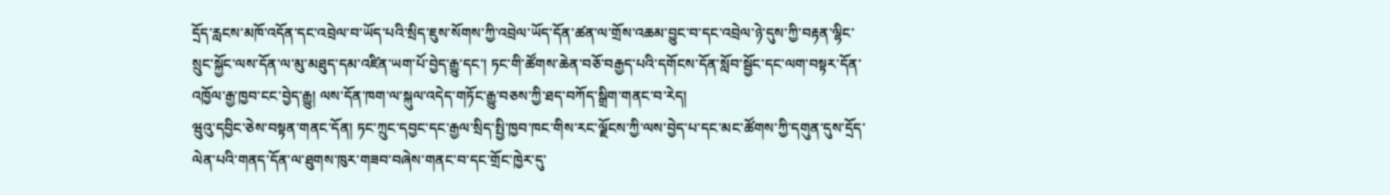དྲོད་རླངས་མཁོ་འདོན་དང་འབྲེལ་བ་ཡོད་པའི་སྲིད་ཇུས་སོགས་ཀྱི་འབྲེལ་ཡོད་དོན་ཚན་ལ་གྲོས་འཆམ་བྱུང་བ་དང་འབྲེལ་ཉེ་དུས་ཀྱི་བརྟན་ལྷིང་སྲུང་སྐྱོང་ལས་དོན་ལ་མུ་མཐུད་དམ་འཛིན་ཡག་པོ་བྱེད་རྒྱུ་དང་། ཏང་གི་ཚོགས་ཆེན་བཅོ་བརྒྱད་པའི་དགོངས་དོན་སློབ་སྦྱོང་དང་ལག་བསྟར་དོན་འཁྱོལ་རྒྱ་ཁྱབ་ངང་བྱེད་རྒྱུ། ལས་དོན་ཁག་ལ་སྐུལ་འདེད་གཏོང་རྒྱུ་བཅས་ཀྱི་ཐད་བཀོད་སྒྲིག་གནང་བ་རེད།
ཝུའུ་དབྱིང་ཅེས་བསྟན་གནང་དོན། ཏང་ཀྲུང་དབྱང་དང་རྒྱལ་སྲིད་སྤྱི་ཁྱབ་ཁང་གིས་རང་ལྗོངས་ཀྱི་ལས་བྱེད་པ་དང་མང་ཚོགས་ཀྱི་དགུན་དུས་དྲོད་ལེན་པའི་གནད་དོན་ལ་ཐུགས་ཁུར་གཟབ་བཞེས་གནང་བ་དང་གྲོང་ཁྱེར་དུ་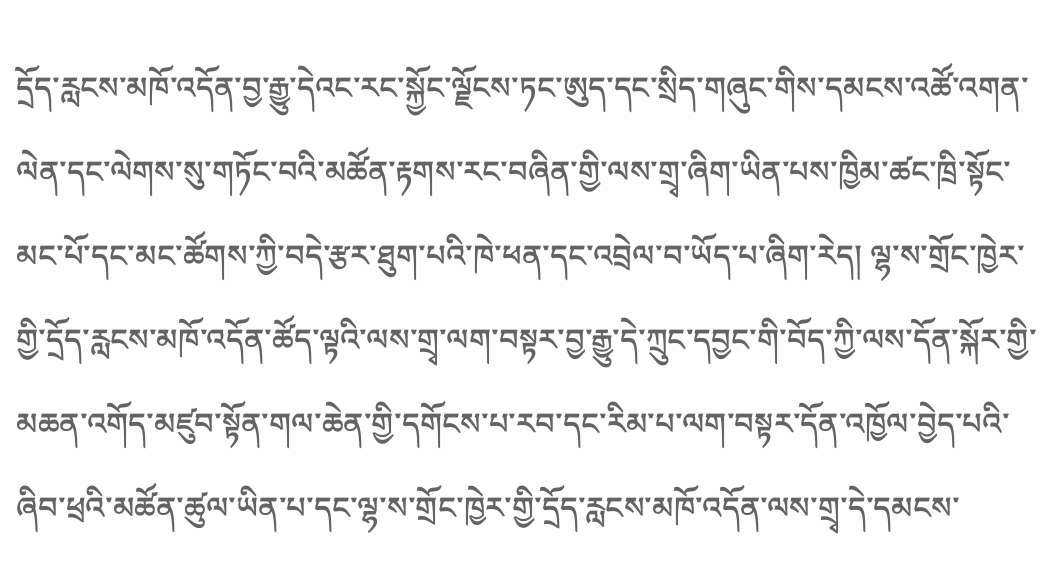དྲོད་རླངས་མཁོ་འདོན་བྱ་རྒྱུ་དེའང་རང་སྐྱོང་ལྗོངས་ཏང་ཨུད་དང་སྲིད་གཞུང་གིས་དམངས་འཚོ་འགན་ལེན་དང་ལེགས་སུ་གཏོང་བའི་མཚོན་རྟགས་རང་བཞིན་གྱི་ལས་གྲྭ་ཞིག་ཡིན་པས་ཁྱིམ་ཚང་ཁྲི་སྟོང་མང་པོ་དང་མང་ཚོགས་ཀྱི་བདེ་རྩར་ཐུག་པའི་ཁེ་ཕན་དང་འབྲེལ་བ་ཡོད་པ་ཞིག་རེད། ལྷ་ས་གྲོང་ཁྱེར་གྱི་དྲོད་རླངས་མཁོ་འདོན་ཚོད་ལྟའི་ལས་གྲྭ་ལག་བསྟར་བྱ་རྒྱུ་དེ་ཀྲུང་དབྱང་གི་བོད་ཀྱི་ལས་དོན་སྐོར་གྱི་མཆན་འགོད་མཛུབ་སྟོན་གལ་ཆེན་གྱི་དགོངས་པ་རབ་དང་རིམ་པ་ལག་བསྟར་དོན་འཁྱོལ་བྱེད་པའི་ཞིབ་ཕྲའི་མཚོན་ཚུལ་ཡིན་པ་དང་ལྷ་ས་གྲོང་ཁྱེར་གྱི་དྲོད་རླངས་མཁོ་འདོན་ལས་གྲྭ་དེ་དམངས་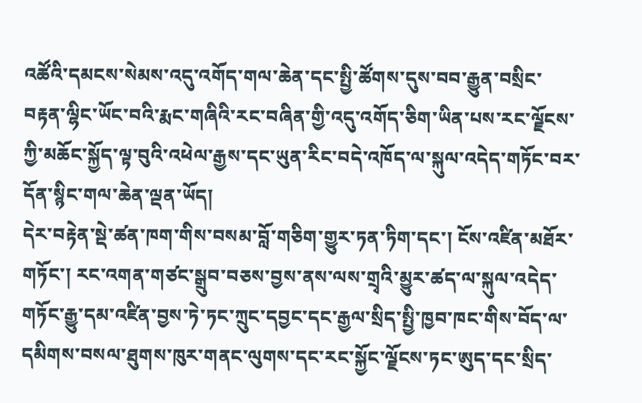འཚོའི་དམངས་སེམས་འདུ་འགོད་གལ་ཆེན་དང་སྤྱི་ཚོགས་དུས་བབ་རྒྱུན་བསྲིང་བརྟན་ལྷིང་ཡོང་བའི་རྨང་གཞིའི་རང་བཞིན་གྱི་འདུ་འགོད་ཅིག་ཡིན་པས་རང་ལྗོངས་ཀྱི་མཆོང་སྐྱོད་ལྟ་བུའི་འཕེལ་རྒྱས་དང་ཡུན་རིང་བདེ་འཁོད་ལ་སྐུལ་འདེད་གཏོང་བར་དོན་སྙིང་གལ་ཆེན་ལྡན་ཡོད།
དེར་བརྟེན་སྡེ་ཚན་ཁག་གིས་བསམ་བློ་གཅིག་གྱུར་ཏན་ཏིག་དང་། ངོས་འཛིན་མཐོར་གཏོང་། རང་འགན་གཙང་སྒྲུབ་བཅས་བྱས་ནས་ལས་གྲྭའི་མྱུར་ཚད་ལ་སྐུལ་འདེད་གཏོང་རྒྱུ་དམ་འཛིན་བྱས་ཏེ་ཏང་ཀྲུང་དབྱང་དང་རྒྱལ་སྲིད་སྤྱི་ཁྱབ་ཁང་གིས་བོད་ལ་དམིགས་བསལ་ཐུགས་ཁུར་གནང་ལུགས་དང་རང་སྐྱོང་ལྗོངས་ཏང་ཨུད་དང་སྲིད་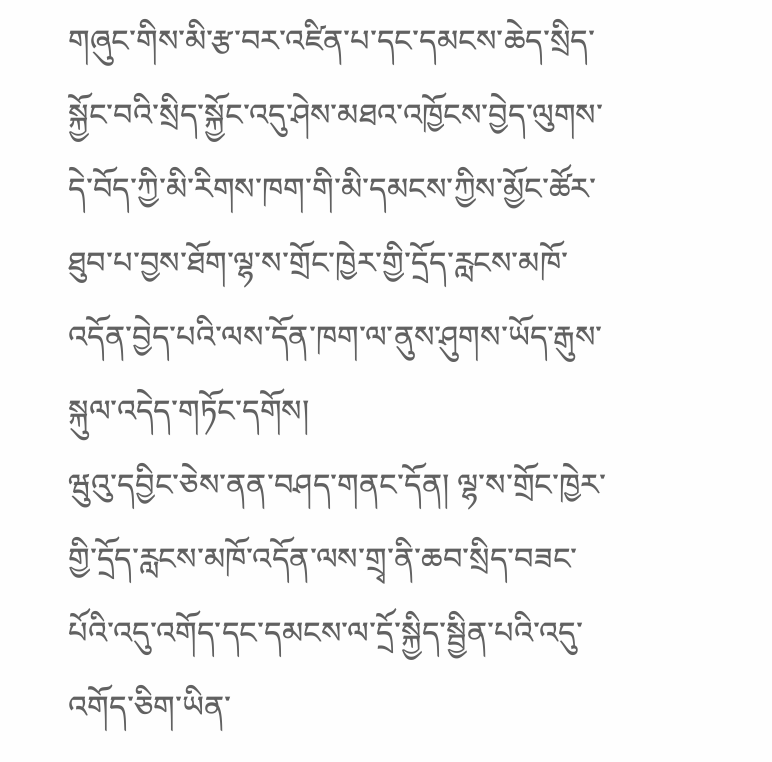གཞུང་གིས་མི་རྩ་བར་འཛིན་པ་དང་དམངས་ཆེད་སྲིད་སྐྱོང་བའི་སྲིད་སྐྱོང་འདུ་ཤེས་མཐའ་འཁྱོངས་བྱེད་ལུགས་དེ་བོད་ཀྱི་མི་རིགས་ཁག་གི་མི་དམངས་ཀྱིས་མྱོང་ཚོར་ཐུབ་པ་བྱས་ཐོག་ལྷ་ས་གྲོང་ཁྱེར་གྱི་དྲོད་རླངས་མཁོ་འདོན་བྱེད་པའི་ལས་དོན་ཁག་ལ་ནུས་ཤུགས་ཡོད་རྒུས་སྐུལ་འདེད་གཏོང་དགོས།
ཝུའུ་དབྱིང་ཅེས་ནན་བཤད་གནང་དོན། ལྷ་ས་གྲོང་ཁྱེར་གྱི་དྲོད་རླངས་མཁོ་འདོན་ལས་གྲྭ་ནི་ཆབ་སྲིད་བཟང་པོའི་འདུ་འགོད་དང་དམངས་ལ་དྲོ་སྐྱིད་སྦྱིན་པའི་འདུ་འགོད་ཅིག་ཡིན་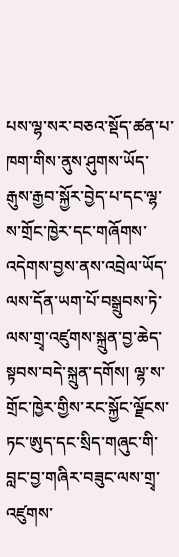པས་ལྷ་སར་བཅའ་སྡོད་ཚན་པ་ཁག་གིས་ནུས་ཤུགས་ཡོད་རྒུས་རྒྱབ་སྐྱོར་བྱེད་པ་དང་ལྷ་ས་གྲོང་ཁྱེར་དང་གཞོགས་འདེགས་བྱས་ནས་འབྲེལ་ཡོད་ལས་དོན་ཡག་པོ་བསྒྲུབས་ཏེ་ལས་གྲྭ་འཛུགས་སྐྲུན་བྱ་ཆེད་སྟབས་བདེ་སྐྲུན་དགོས། ལྷ་ས་གྲོང་ཁྱེར་གྱིས་རང་སྐྱོང་ལྗོངས་ཏང་ཨུད་དང་སྲིད་གཞུང་གི་བླང་བྱ་གཞིར་བཟུང་ལས་གྲྭ་འཛུགས་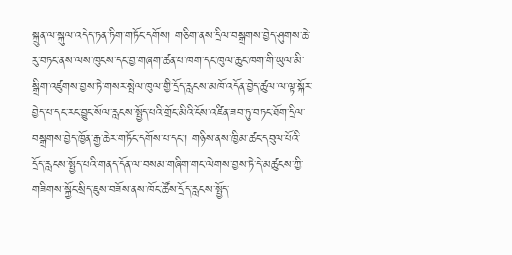སྐྲུན་ལ་སྐུལ་འདེད་ཏན་ཏིག་གཏོང་དགོས། གཅིག་ནས་དྲིལ་བསྒྲགས་བྱེད་ཤུགས་ཆེ་རུ་བཏང་ནས་ལས་ཁུངས་དང་བྱ་གཞག་ཚན་པ་ཁག་དང་ཁུལ་ཆུང་ཁག་གི་ཡུལ་མི་སྒྲིག་འཛུགས་བྱས་ཏེ་གསར་སྤེལ་ཁུལ་གྱི་དྲོད་རླངས་མཁོ་འདོན་བྱེད་ཚུལ་ལ་ལྟ་སྐོར་བྱེད་པ་དང་རང་བྱུང་སོལ་རླངས་སྤྱོད་པའི་གྲོང་མིའི་ངོས་འཛིན་ཟབ་ཏུ་བཏང་ཐོག་དྲིལ་བསྒྲགས་བྱེད་ཁྱོན་རྒྱ་ཆེར་གཏོང་དགོས་པ་དང་། གཉིས་ནས་ཁྱིམ་ཚང་དབུལ་པོའི་དྲོད་རླངས་སྤྱོད་པའི་གནད་དོན་ལ་བསམ་གཞིག་གང་ལེགས་བྱས་ཏེ་དེ་མཚུངས་ཀྱི་གཟིགས་སྐྱོང་སྲིད་ཇུས་བཟོས་ནས་ཁོང་ཚོས་དྲོད་རླངས་སྤྱོད་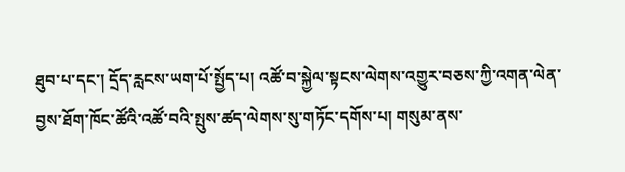ཐུབ་པ་དང་། དྲོད་རླངས་ཡག་པོ་སྤྱོད་པ། འཚོ་བ་སྐྱེལ་སྟངས་ལེགས་འགྱུར་བཅས་ཀྱི་འགན་ལེན་བྱས་ཐོག་ཁོང་ཚོའི་འཚོ་བའི་སྤུས་ཚད་ལེགས་སུ་གཏོང་དགོས་པ། གསུམ་ནས་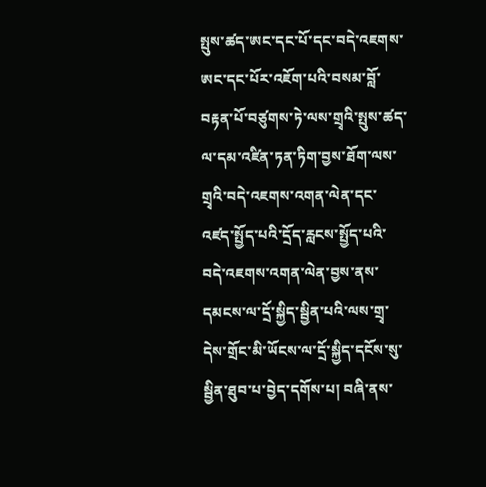སྤུས་ཚད་ཨང་དང་པོ་དང་བདེ་འཇགས་ཨང་དང་པོར་འཇོག་པའི་བསམ་བློ་བརྟན་པོ་བཙུགས་ཏེ་ལས་གྲྭའི་སྤུས་ཚད་ལ་དམ་འཛིན་ཏན་ཏིག་བྱས་ཐོག་ལས་གྲྭའི་བདེ་འཇགས་འགན་ལེན་དང་འཛད་སྤྱོད་པའི་དྲོད་རླངས་སྤྱོད་པའི་བདེ་འཇགས་འགན་ལེན་བྱས་ནས་དམངས་ལ་དྲོ་སྐྱིད་སྦྱིན་པའི་ལས་གྲྭ་དེས་གྲོང་མི་ཡོངས་ལ་དྲོ་སྐྱིད་དངོས་སུ་སྦྱིན་ཐུབ་པ་བྱེད་དགོས་པ། བཞི་ནས་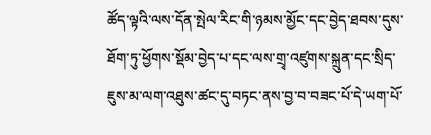ཚོད་ལྟའི་ལས་དོན་སྤེལ་རིང་གི་ཉམས་མྱོང་དང་བྱེད་ཐབས་དུས་ཐོག་ཏུ་ཕྱོགས་སྡོམ་བྱེད་པ་དང་ལས་གྲྭ་འཛུགས་སྐྲུན་དང་སྲིད་ཇུས་མ་ལག་འཐུས་ཚང་དུ་བཏང་ནས་བྱ་བ་བཟང་པོ་དེ་ཡག་པོ་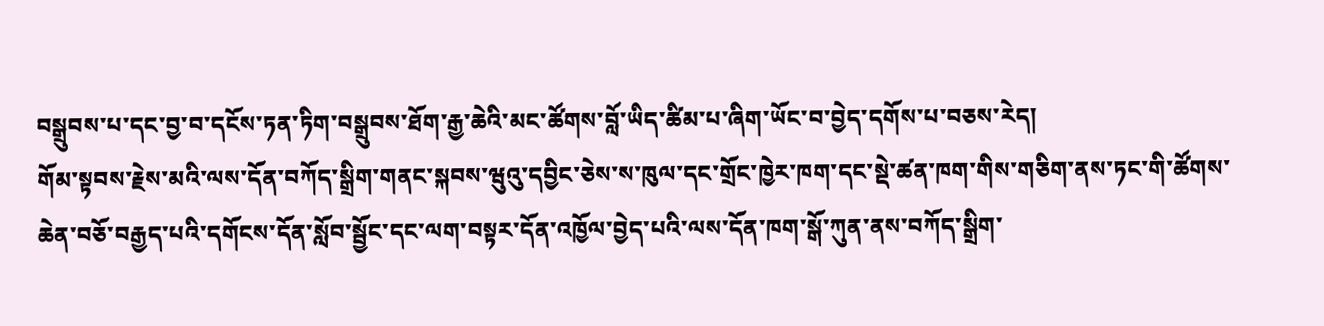བསྒྲུབས་པ་དང་བྱ་བ་དངོས་ཏན་ཏིག་བསྒྲུབས་ཐོག་རྒྱ་ཆེའི་མང་ཚོགས་བློ་ཡིད་ཚིམ་པ་ཞིག་ཡོང་བ་བྱེད་དགོས་པ་བཅས་རེད།
གོམ་སྟབས་རྗེས་མའི་ལས་དོན་བཀོད་སྒྲིག་གནང་སྐབས་ཝུའུ་དབྱིང་ཅེས་ས་ཁུལ་དང་གྲོང་ཁྱེར་ཁག་དང་སྡེ་ཚན་ཁག་གིས་གཅིག་ནས་ཏང་གི་ཚོགས་ཆེན་བཅོ་བརྒྱད་པའི་དགོངས་དོན་སློབ་སྦྱོང་དང་ལག་བསྟར་དོན་འཁྱོལ་བྱེད་པའི་ལས་དོན་ཁག་སྒོ་ཀུན་ནས་བཀོད་སྒྲིག་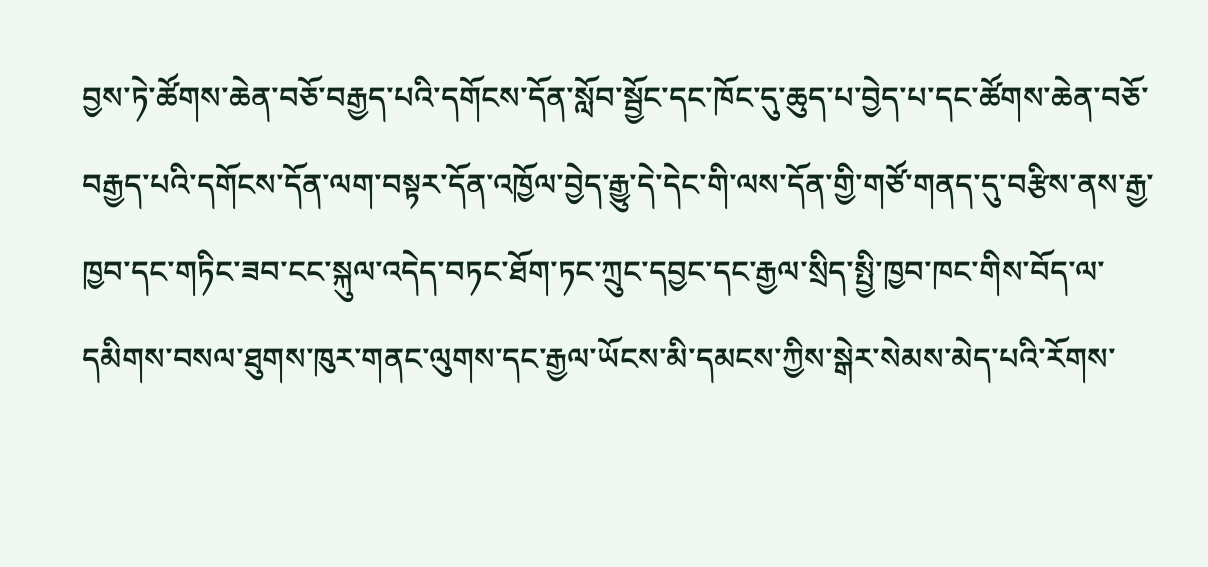བྱས་ཏེ་ཚོགས་ཆེན་བཅོ་བརྒྱད་པའི་དགོངས་དོན་སློབ་སྦྱོང་དང་ཁོང་དུ་ཆུད་པ་བྱེད་པ་དང་ཚོགས་ཆེན་བཅོ་བརྒྱད་པའི་དགོངས་དོན་ལག་བསྟར་དོན་འཁྱོལ་བྱེད་རྒྱུ་དེ་དེང་གི་ལས་དོན་གྱི་གཙོ་གནད་དུ་བརྩིས་ནས་རྒྱ་ཁྱབ་དང་གཏིང་ཟབ་ངང་སྐུལ་འདེད་བཏང་ཐོག་ཏང་ཀྲུང་དབྱང་དང་རྒྱལ་སྲིད་སྤྱི་ཁྱབ་ཁང་གིས་བོད་ལ་དམིགས་བསལ་ཐུགས་ཁུར་གནང་ལུགས་དང་རྒྱལ་ཡོངས་མི་དམངས་ཀྱིས་སྒེར་སེམས་མེད་པའི་རོགས་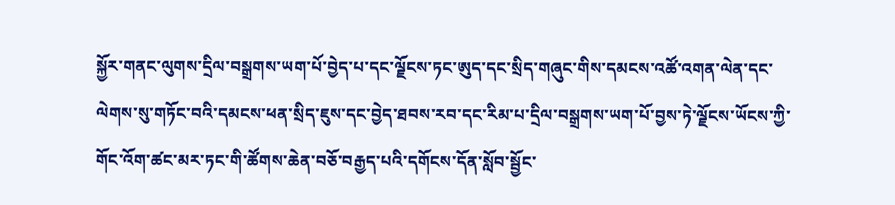སྐྱོར་གནང་ལུགས་དྲིལ་བསྒྲགས་ཡག་པོ་བྱེད་པ་དང་ལྗོངས་ཏང་ཨུད་དང་སྲིད་གཞུང་གིས་དམངས་འཚོ་འགན་ལེན་དང་ལེགས་སུ་གཏོང་བའི་དམངས་ཕན་སྲིད་ཇུས་དང་བྱེད་ཐབས་རབ་དང་རིམ་པ་དྲིལ་བསྒྲགས་ཡག་པོ་བྱས་ཏེ་ལྗོངས་ཡོངས་ཀྱི་གོང་འོག་ཚང་མར་ཏང་གི་ཚོགས་ཆེན་བཅོ་བརྒྱད་པའི་དགོངས་དོན་སློབ་སྦྱོང་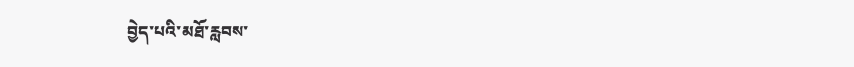བྱེད་པའི་མཐོ་རླབས་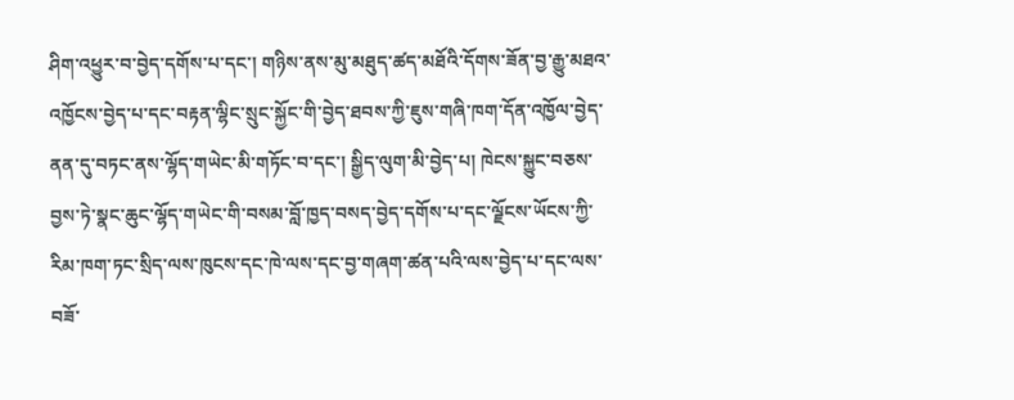ཤིག་འཕྱུར་བ་བྱེད་དགོས་པ་དང་། གཉིས་ནས་མུ་མཐུད་ཚད་མཐོའི་དོགས་ཟོན་བྱ་རྒྱུ་མཐའ་འཁྱོངས་བྱེད་པ་དང་བརྟན་ལྷིང་སྲུང་སྐྱོང་གི་བྱེད་ཐབས་ཀྱི་ཇུས་གཞི་ཁག་དོན་འཁྱོལ་བྱེད་ནན་དུ་བཏང་ནས་ལྷོད་གཡེང་མི་གཏོང་བ་དང་། སྒྱིད་ལུག་མི་བྱེད་པ། ཁེངས་སྐྱུང་བཅས་བྱས་ཏེ་སྣང་ཆུང་ལྷོད་གཡེང་གི་བསམ་བློ་ཁྱད་བསད་བྱེད་དགོས་པ་དང་ལྗོངས་ཡོངས་ཀྱི་རིམ་ཁག་ཏང་སྲིད་ལས་ཁུངས་དང་ཁེ་ལས་དང་བྱ་གཞག་ཚན་པའི་ལས་བྱེད་པ་དང་ལས་བཟོ་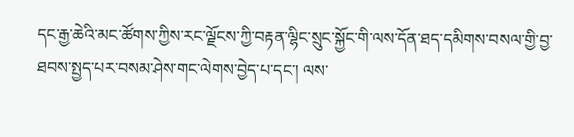དང་རྒྱ་ཆེའི་མང་ཚོགས་ཀྱིས་རང་ལྗོངས་ཀྱི་བརྟན་ལྷིང་སྲུང་སྐྱོང་གི་ལས་དོན་ཐད་དམིགས་བསལ་གྱི་བྱ་ཐབས་སྤྱད་པར་བསམ་ཤེས་གང་ལེགས་བྱེད་པ་དང་། ལས་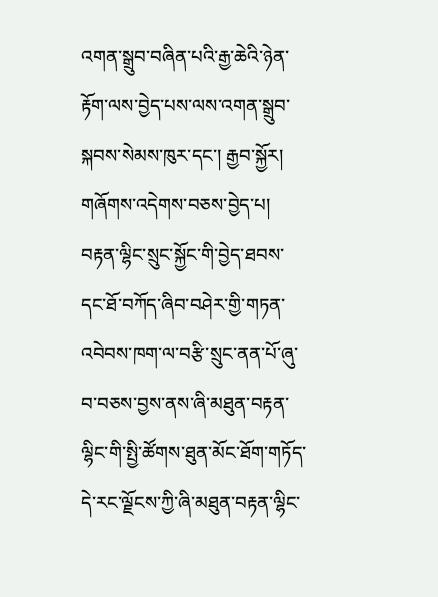འགན་སྒྲུབ་བཞིན་པའི་རྒྱ་ཆེའི་ཉེན་རྟོག་ལས་བྱེད་པས་ལས་འགན་སྒྲུབ་སྐབས་སེམས་ཁུར་དང་། རྒྱབ་སྐྱོར། གཞོགས་འདེགས་བཅས་བྱེད་པ། བརྟན་ལྷིང་སྲུང་སྐྱོང་གི་བྱེད་ཐབས་དང་ཐོ་བཀོད་ཞིབ་བཤེར་གྱི་གཏན་འབེབས་ཁག་ལ་བརྩི་སྲུང་ནན་པོ་ཞུ་བ་བཅས་བྱས་ནས་ཞི་མཐུན་བརྟན་ལྷིང་གི་སྤྱི་ཚོགས་ཐུན་མོང་ཐོག་གཏོད་དེ་རང་ལྗོངས་ཀྱི་ཞི་མཐུན་བརྟན་ལྷིང་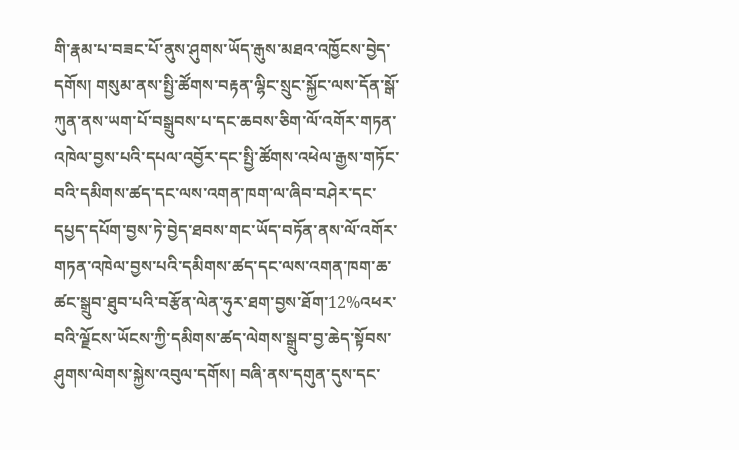གི་རྣམ་པ་བཟང་པོ་ནུས་ཤུགས་ཡོད་རྒུས་མཐའ་འཁྱོངས་བྱེད་དགོས། གསུམ་ནས་སྤྱི་ཚོགས་བརྟན་ལྷིང་སྲུང་སྐྱོང་ལས་དོན་སྒོ་ཀུན་ནས་ཡག་པོ་བསྒྲུབས་པ་དང་ཆབས་ཅིག་ལོ་འགོར་གཏན་འཁེལ་བྱས་པའི་དཔལ་འབྱོར་དང་སྤྱི་ཚོགས་འཕེལ་རྒྱས་གཏོང་བའི་དམིགས་ཚད་དང་ལས་འགན་ཁག་ལ་ཞིབ་བཤེར་དང་དཔྱད་དཔོག་བྱས་ཏེ་བྱེད་ཐབས་གང་ཡོད་བཏོན་ནས་ལོ་འགོར་གཏན་འཁེལ་བྱས་པའི་དམིགས་ཚད་དང་ལས་འགན་ཁག་ཆ་ཚང་སྒྲུབ་ཐུབ་པའི་བརྩོན་ལེན་ཧུར་ཐག་བྱས་ཐོག་12%འཕར་བའི་ལྗོངས་ཡོངས་ཀྱི་དམིགས་ཚད་ལེགས་སྒྲུབ་བྱ་ཆེད་སྟོབས་ཤུགས་ལེགས་སྐྱེས་འབུལ་དགོས། བཞི་ནས་དགུན་དུས་དང་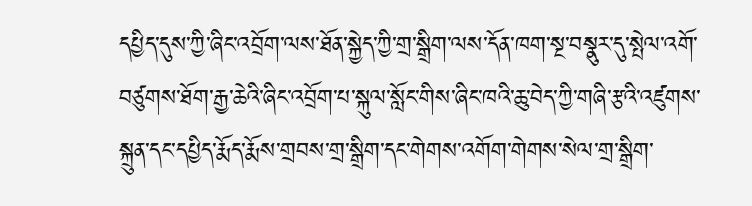དཔྱིད་དུས་ཀྱི་ཞིང་འབྲོག་ལས་ཐོན་སྐྱེད་ཀྱི་གྲ་སྒྲིག་ལས་དོན་ཁག་སྔ་བསྣུར་དུ་སྤེལ་འགོ་བཙུགས་ཐོག་རྒྱ་ཆེའི་ཞིང་འབྲོག་པ་སྐུལ་སློང་གིས་ཞིང་ཁའི་ཆུ་བེད་ཀྱི་གཞི་རྩའི་འཛུགས་སྐྲུན་དང་དཔྱིད་རྨོད་རྨོས་གྲབས་གྲ་སྒྲིག་དང་གེགས་འགོག་གེགས་སེལ་གྲ་སྒྲིག་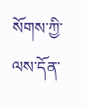སོགས་ཀྱི་ལས་དོན་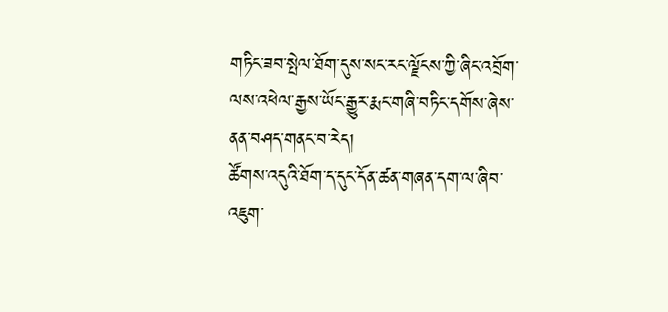གཏིང་ཟབ་སྤེལ་ཐོག་དུས་སང་རང་ལྗོངས་ཀྱི་ཞིང་འབྲོག་ལས་འཕེལ་རྒྱས་ཡོང་རྒྱུར་རྨང་གཞི་བཏིང་དགོས་ཞེས་ནན་བཤད་གནང་བ་རེད།
ཚོགས་འདུའི་ཐོག་ད་དུང་དོན་ཚན་གཞན་དག་ལ་ཞིབ་འཇུག་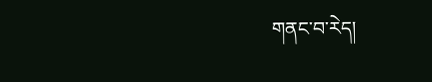གནང་བ་རེད།